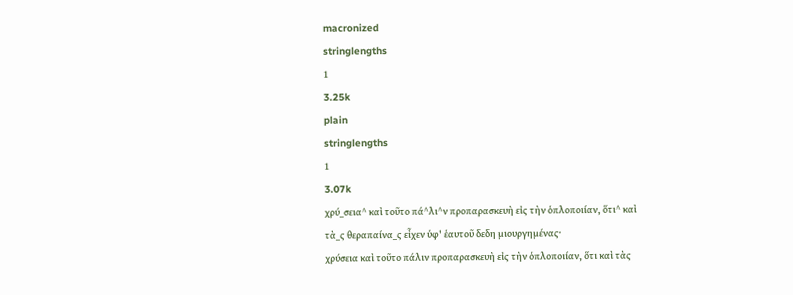macronized
stringlengths
1
3.25k
plain
stringlengths
1
3.07k
χρύ_σεια^ καὶ τοῦτο πά^λι^ν προπαρασκευὴ εἰς τὴν ὁπλοποιίαν, ὅτι^ καὶ τὰ_ς θεραπαίνα_ς εἶχεν ὑφ' ἑαυτοῦ δεδη μιουργημένας·
χρύσεια καὶ τοῦτο πάλιν προπαρασκευὴ εἰς τὴν ὁπλοποιίαν, ὅτι καὶ τὰς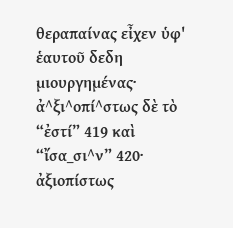θεραπαίνας εἶχεν ὑφ' ἑαυτοῦ δεδη μιουργημένας·
ἀ^ξι^οπί^στως δὲ τὸ “ἐστί” 419 καὶ “ἴσα_σι^ν” 420·
ἀξιοπίστως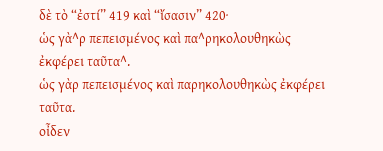δὲ τὸ “ἐστί” 419 καὶ “ἴσασιν” 420·
ὡς γὰ^ρ πεπεισμένος καὶ πα^ρηκολουθηκὼς ἐκφέρει ταῦτα^.
ὡς γὰρ πεπεισμένος καὶ παρηκολουθηκὼς ἐκφέρει ταῦτα.
οἶδεν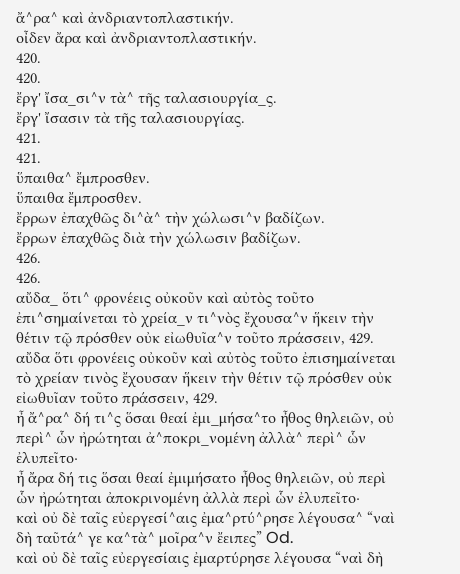ἄ^ρα^ καὶ ἀνδριαντοπλαστικήν.
οἶδεν ἄρα καὶ ἀνδριαντοπλαστικήν.
420.
420.
ἔργ' ἴσα_σι^ν τὰ^ τῆς ταλασιουργία_ς.
ἔργ' ἴσασιν τὰ τῆς ταλασιουργίας.
421.
421.
ὕπαιθα^ ἔμπροσθεν.
ὕπαιθα ἔμπροσθεν.
ἔρρων ἐπαχθῶς δι^ὰ^ τὴν χώλωσι^ν βαδίζων.
ἔρρων ἐπαχθῶς διὰ τὴν χώλωσιν βαδίζων.
426.
426.
αὔδα_ ὅτι^ φρονέεις οὐκοῦν καὶ αὐτὸς τοῦτο ἐπι^σημαίνεται τὸ χρεία_ν τι^νὸς ἔχουσα^ν ἥκειν τὴν θέτιν τῷ πρόσθεν οὐκ εἰωθυῖα^ν τοῦτο πράσσειν, 429.
αὔδα ὅτι φρονέεις οὐκοῦν καὶ αὐτὸς τοῦτο ἐπισημαίνεται τὸ χρείαν τινὸς ἔχουσαν ἥκειν τὴν θέτιν τῷ πρόσθεν οὐκ εἰωθυῖαν τοῦτο πράσσειν, 429.
ἦ ἄ^ρα^ δή τι^ς ὅσαι θεαί ἐμι_μήσα^το ἦθος θηλειῶν, οὐ περὶ^ ὧν ἠρώτηται ἀ^ποκρι_νομένη ἀλλὰ^ περὶ^ ὧν ἐλυπεῖτο·
ἦ ἄρα δή τις ὅσαι θεαί ἐμιμήσατο ἦθος θηλειῶν, οὐ περὶ ὧν ἠρώτηται ἀποκρινομένη ἀλλὰ περὶ ὧν ἐλυπεῖτο·
καὶ οὐ δὲ ταῖς εὐεργεσί^αις ἐμα^ρτύ^ρησε λέγουσα^ “ναὶ δὴ ταῦτά^ γε κα^τὰ^ μοῖρα^ν ἔειπες” Od.
καὶ οὐ δὲ ταῖς εὐεργεσίαις ἐμαρτύρησε λέγουσα “ναὶ δὴ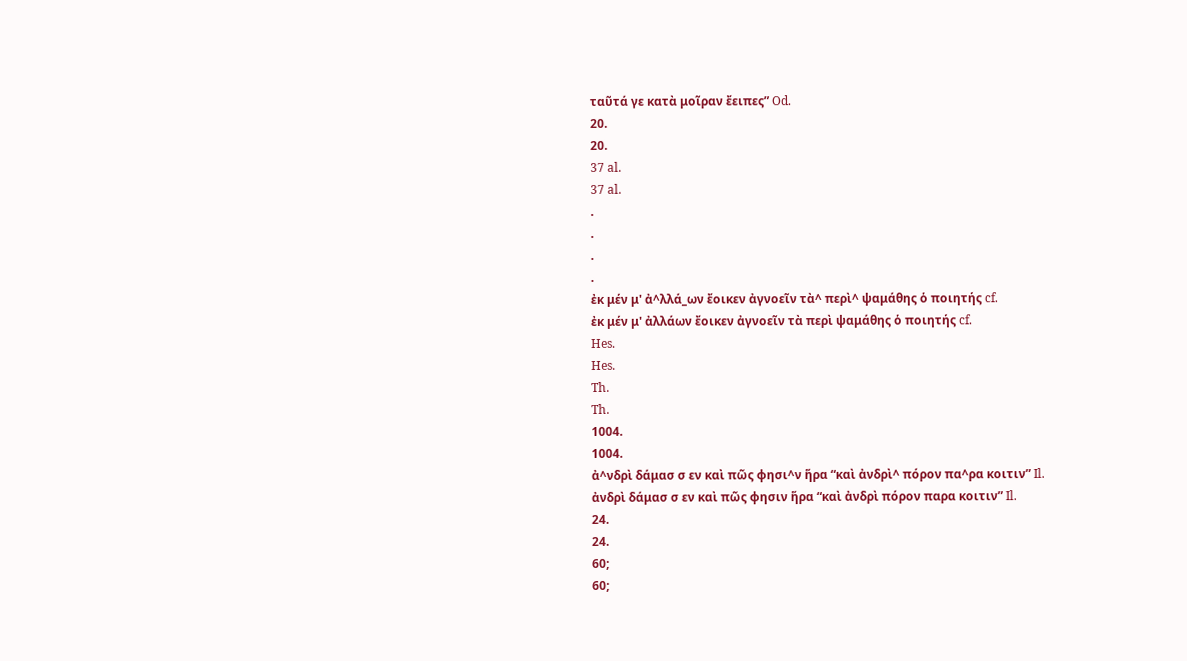ταῦτά γε κατὰ μοῖραν ἔειπες” Od.
20.
20.
37 al.
37 al.
.
.
.
.
ἐκ μέν μ' ἀ^λλά_ων ἔοικεν ἀγνοεῖν τὰ^ περὶ^ ψαμάθης ὁ ποιητής cf.
ἐκ μέν μ' ἀλλάων ἔοικεν ἀγνοεῖν τὰ περὶ ψαμάθης ὁ ποιητής cf.
Hes.
Hes.
Th.
Th.
1004.
1004.
ἀ^νδρὶ δάμασ σ εν καὶ πῶς φησι^ν ἥρα “καὶ ἀνδρὶ^ πόρον πα^ρα κοιτιν” Il.
ἀνδρὶ δάμασ σ εν καὶ πῶς φησιν ἥρα “καὶ ἀνδρὶ πόρον παρα κοιτιν” Il.
24.
24.
60;
60;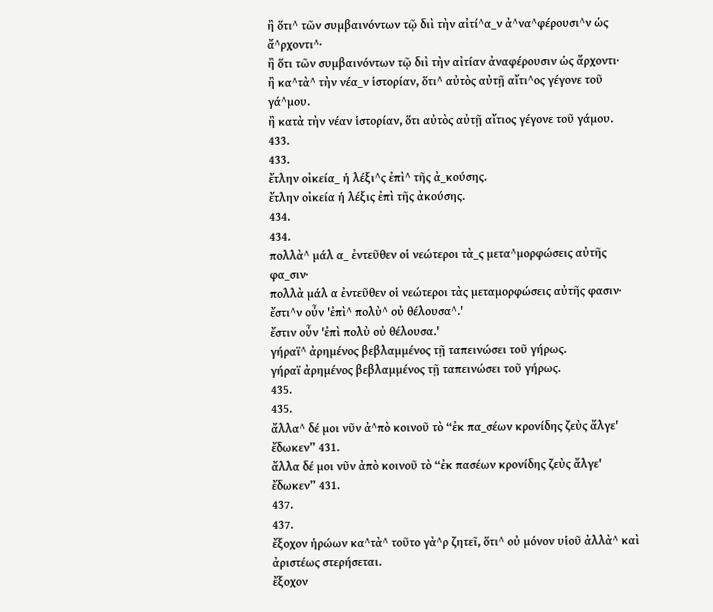ἢ ὅτι^ τῶν συμβαινόντων τῷ διὶ τὴν αἰτί^α_ν ἀ^να^φέρουσι^ν ὡς ἄ^ρχοντι^·
ἢ ὅτι τῶν συμβαινόντων τῷ διὶ τὴν αἰτίαν ἀναφέρουσιν ὡς ἄρχοντι·
ἢ κα^τὰ^ τὴν νέα_ν ἱστορίαν, ὅτι^ αὐτὸς αὐτῇ αἴτι^ος γέγονε τοῦ γά^μου.
ἢ κατὰ τὴν νέαν ἱστορίαν, ὅτι αὐτὸς αὐτῇ αἴτιος γέγονε τοῦ γάμου.
433.
433.
ἔτλην οἰκεία_ ἡ λέξι^ς ἐπὶ^ τῆς ἀ_κούσης.
ἔτλην οἰκεία ἡ λέξις ἐπὶ τῆς ἀκούσης.
434.
434.
πολλὰ^ μάλ α_ ἐντεῦθεν οἱ νεώτεροι τὰ_ς μετα^μορφώσεις αὐτῆς φα_σιν·
πολλὰ μάλ α ἐντεῦθεν οἱ νεώτεροι τὰς μεταμορφώσεις αὐτῆς φασιν·
ἔστι^ν οὖν 'ἐπὶ^ πολὺ^ οὐ θέλουσα^.'
ἔστιν οὖν 'ἐπὶ πολὺ οὐ θέλουσα.'
γήραϊ^ ἀρημένος βεβλαμμένος τῇ ταπεινώσει τοῦ γήρως.
γήραϊ ἀρημένος βεβλαμμένος τῇ ταπεινώσει τοῦ γήρως.
435.
435.
ἄλλα^ δέ μοι νῦν ἀ^πὸ κοινοῦ τὸ “ἐκ πα_σέων κρονίδης ζεὺς ἄλγε' ἔδωκεν” 431.
ἄλλα δέ μοι νῦν ἀπὸ κοινοῦ τὸ “ἐκ πασέων κρονίδης ζεὺς ἄλγε' ἔδωκεν” 431.
437.
437.
ἔξοχον ἡρώων κα^τὰ^ τοῦτο γὰ^ρ ζητεῖ, ὅτι^ οὐ μόνον υἱοῦ ἀλλὰ^ καὶ ἀριστέως στερήσεται.
ἔξοχον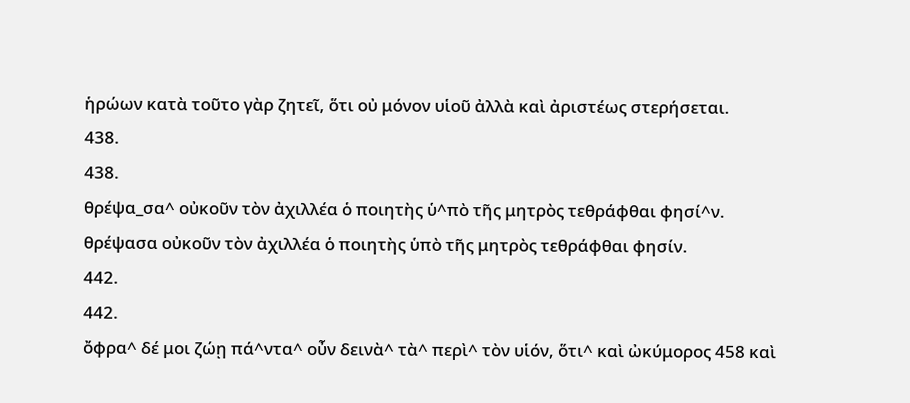ἡρώων κατὰ τοῦτο γὰρ ζητεῖ, ὅτι οὐ μόνον υἱοῦ ἀλλὰ καὶ ἀριστέως στερήσεται.
438.
438.
θρέψα_σα^ οὐκοῦν τὸν ἀχιλλέα ὁ ποιητὴς ὑ^πὸ τῆς μητρὸς τεθράφθαι φησί^ν.
θρέψασα οὐκοῦν τὸν ἀχιλλέα ὁ ποιητὴς ὑπὸ τῆς μητρὸς τεθράφθαι φησίν.
442.
442.
ὄφρα^ δέ μοι ζώῃ πά^ντα^ οὖν δεινὰ^ τὰ^ περὶ^ τὸν υἱόν, ὅτι^ καὶ ὠκύμορος 458 καὶ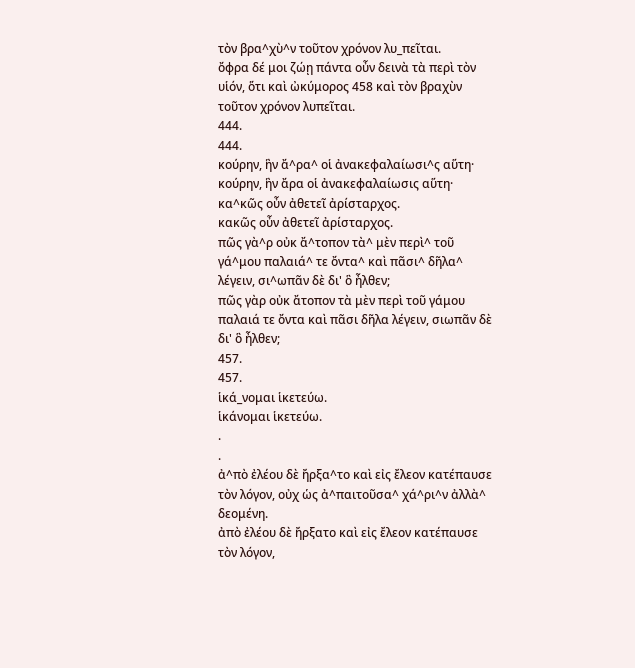τὸν βρα^χὺ^ν τοῦτον χρόνον λυ_πεῖται.
ὄφρα δέ μοι ζώῃ πάντα οὖν δεινὰ τὰ περὶ τὸν υἱόν, ὅτι καὶ ὠκύμορος 458 καὶ τὸν βραχὺν τοῦτον χρόνον λυπεῖται.
444.
444.
κούρην, ἣν ἄ^ρα^ οἱ ἀνακεφαλαίωσι^ς αὕτη·
κούρην, ἣν ἄρα οἱ ἀνακεφαλαίωσις αὕτη·
κα^κῶς οὖν ἀθετεῖ ἀρίσταρχος.
κακῶς οὖν ἀθετεῖ ἀρίσταρχος.
πῶς γὰ^ρ οὐκ ἄ^τοπον τὰ^ μὲν περὶ^ τοῦ γά^μου παλαιά^ τε ὄντα^ καὶ πᾶσι^ δῆλα^ λέγειν, σι^ωπᾶν δὲ δι' ὃ ἦλθεν;
πῶς γὰρ οὐκ ἄτοπον τὰ μὲν περὶ τοῦ γάμου παλαιά τε ὄντα καὶ πᾶσι δῆλα λέγειν, σιωπᾶν δὲ δι' ὃ ἦλθεν;
457.
457.
ἱκά_νομαι ἱκετεύω.
ἱκάνομαι ἱκετεύω.
.
.
ἀ^πὸ ἐλέου δὲ ἤρξα^το καὶ εἰς ἔλεον κατέπαυσε τὸν λόγον, οὐχ ὡς ἀ^παιτοῦσα^ χά^ρι^ν ἀλλὰ^ δεομένη.
ἀπὸ ἐλέου δὲ ἤρξατο καὶ εἰς ἔλεον κατέπαυσε τὸν λόγον,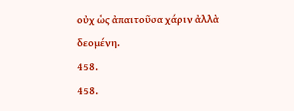οὐχ ὡς ἀπαιτοῦσα χάριν ἀλλὰ δεομένη.
458.
458.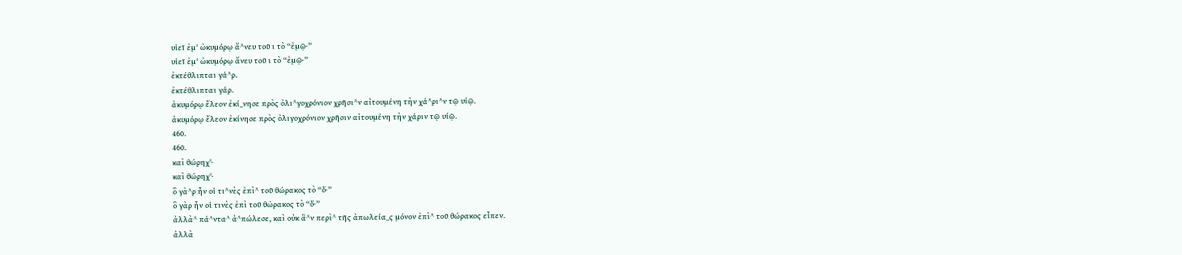υἱεῖ ἐμ' ὠκυμόρῳ ἄ^νευ τοῦ ι τὸ “ἐμῷ·”
υἱεῖ ἐμ' ὠκυμόρῳ ἄνευ τοῦ ι τὸ “ἐμῷ·”
ἐκτέθλιπται γά^ρ.
ἐκτέθλιπται γάρ.
ἀκυμόρῳ ἔλεον ἐκί_νησε πρὸς ὀλι^γοχρόνιον χρῆσι^ν αἰτουμένη τὴν χά^ρι^ν τῷ υίῷ.
ἀκυμόρῳ ἔλεον ἐκίνησε πρὸς ὀλιγοχρόνιον χρῆσιν αἰτουμένη τὴν χάριν τῷ υίῷ.
460.
460.
καὶ θώρηχ'·
καὶ θώρηχ'·
ὃ γὰ^ρ ἦν οἱ τι^νὲς ἐπὶ^ τοῦ θώρακος τὸ “ὅ·”
ὃ γὰρ ἦν οἱ τινὲς ἐπὶ τοῦ θώρακος τὸ “ὅ·”
ἀλλὰ^ πά^ντα^ ἀ^πώλεσε, καὶ οὐκ ἂ^ν περὶ^ τῆς ἀπωλεία_ς μόνον ἐπὶ^ τοῦ θώρακος εἶπεν.
ἀλλὰ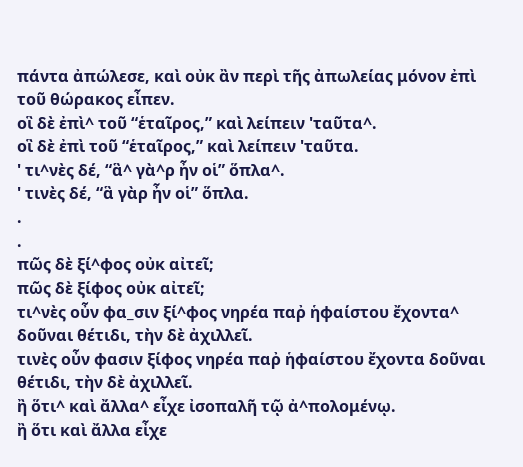πάντα ἀπώλεσε, καὶ οὐκ ἂν περὶ τῆς ἀπωλείας μόνον ἐπὶ τοῦ θώρακος εἶπεν.
οἳ δὲ ἐπὶ^ τοῦ “ἑταῖρος,” καὶ λείπειν 'ταῦτα^.
οἳ δὲ ἐπὶ τοῦ “ἑταῖρος,” καὶ λείπειν 'ταῦτα.
' τι^νὲς δέ, “ἃ^ γὰ^ρ ἦν οἱ” ὅπλα^.
' τινὲς δέ, “ἃ γὰρ ἦν οἱ” ὅπλα.
.
.
πῶς δὲ ξί^φος οὐκ αἰτεῖ;
πῶς δὲ ξίφος οὐκ αἰτεῖ;
τι^νὲς οὖν φα_σιν ξί^φος νηρέα παῤ ἡφαίστου ἔχοντα^ δοῦναι θέτιδι, τὴν δὲ ἀχιλλεῖ.
τινὲς οὖν φασιν ξίφος νηρέα παῤ ἡφαίστου ἔχοντα δοῦναι θέτιδι, τὴν δὲ ἀχιλλεῖ.
ἢ ὅτι^ καὶ ἄλλα^ εἶχε ἰσοπαλῆ τῷ ἀ^πολομένῳ.
ἢ ὅτι καὶ ἄλλα εἶχε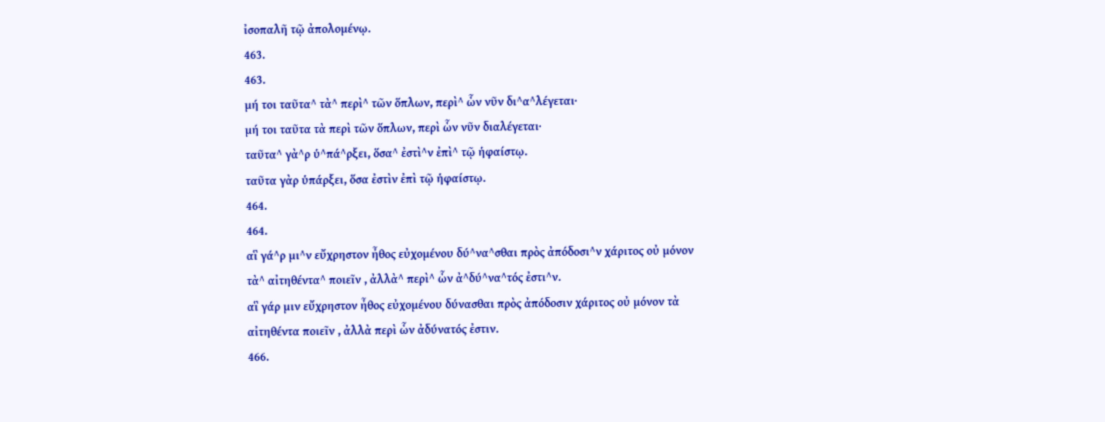ἰσοπαλῆ τῷ ἀπολομένῳ.
463.
463.
μή τοι ταῦτα^ τὰ^ περὶ^ τῶν ὅπλων, περὶ^ ὧν νῦν δι^α^λέγεται·
μή τοι ταῦτα τὰ περὶ τῶν ὅπλων, περὶ ὧν νῦν διαλέγεται·
ταῦτα^ γὰ^ρ ὑ^πά^ρξει, ὅσα^ ἐστὶ^ν ἐπὶ^ τῷ ἡφαίστῳ.
ταῦτα γὰρ ὑπάρξει, ὅσα ἐστὶν ἐπὶ τῷ ἡφαίστῳ.
464.
464.
αἳ γά^ρ μι^ν εὔχρηστον ἦθος εὐχομένου δύ^να^σθαι πρὸς ἀπόδοσι^ν χάριτος οὐ μόνον τὰ^ αἰτηθέντα^ ποιεῖν , ἀλλὰ^ περὶ^ ὧν ἀ^δύ^να^τός ἐστι^ν.
αἳ γάρ μιν εὔχρηστον ἦθος εὐχομένου δύνασθαι πρὸς ἀπόδοσιν χάριτος οὐ μόνον τὰ αἰτηθέντα ποιεῖν , ἀλλὰ περὶ ὧν ἀδύνατός ἐστιν.
466.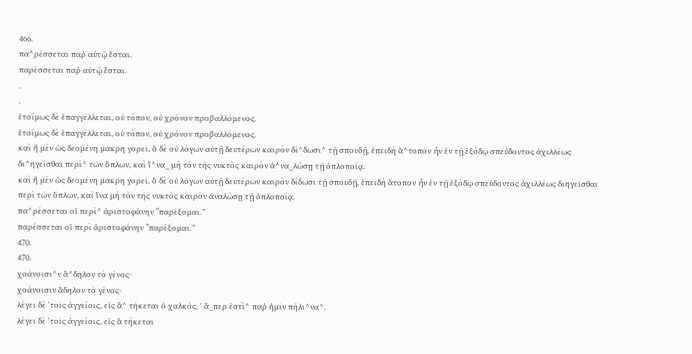466.
πα^ρέσσεται παῤ αὐτῷ ἔσται.
παρέσσεται παῤ αὐτῷ ἔσται.
.
.
ἑτοίμως δὲ ἐπαγγέλλεται, οὐ τόπον, οὐ χρόνον προβαλλόμενος.
ἑτοίμως δὲ ἐπαγγέλλεται, οὐ τόπον, οὐ χρόνον προβαλλόμενος.
καὶ ἣ μὲν ὡς δεομένη μακρη γορεῖ, ὃ δὲ οὐ λόγων αὐτῇ δευτέρων καιρὸν δί^δωσι^ τῇ σπουδῇ, ἐπειδὴ ἄ^τοπον ἦν ἐν τῇ ἐξόδῳ σπεύδοντος ἀχιλλέως δι^ηγεῖσθαι περὶ^ τῶν ὅπλων, καὶ ἵ^να_ μὴ τὸν τῆς νυκτὸς καιρὸν ἀ^να_λώσῃ τῇ ὁπλοποίᾳ.
καὶ ἣ μὲν ὡς δεομένη μακρη γορεῖ, ὃ δὲ οὐ λόγων αὐτῇ δευτέρων καιρὸν δίδωσι τῇ σπουδῇ, ἐπειδὴ ἄτοπον ἦν ἐν τῇ ἐξόδῳ σπεύδοντος ἀχιλλέως διηγεῖσθαι περὶ τῶν ὅπλων, καὶ ἵνα μὴ τὸν τῆς νυκτὸς καιρὸν ἀναλώσῃ τῇ ὁπλοποίᾳ.
πα^ρέσσεται οἱ περὶ^ ἀριστοφάνην “παρέξομαι.”
παρέσσεται οἱ περὶ ἀριστοφάνην “παρέξομαι.”
470.
470.
χοάνοισι^ν ἄ^δηλον τὸ γένος·
χοάνοισιν ἄδηλον τὸ γένος·
λέγει δὲ 'τοῖς ἀγγείοις, εἰς ἃ^ τήκεται ὁ χαλκός, ' ἅ_περ ἐστὶ^ παῤ ἡμῖν πήλι^να^.
λέγει δὲ 'τοῖς ἀγγείοις, εἰς ἃ τήκεται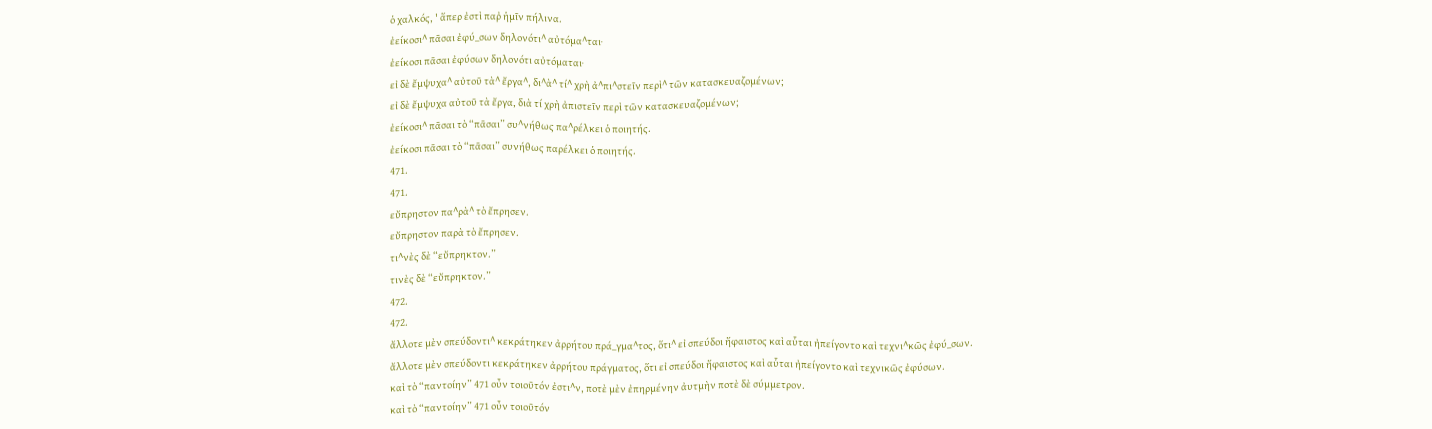ὁ χαλκός, ' ἅπερ ἐστὶ παῤ ἡμῖν πήλινα.
ἐείκοσι^ πᾶσαι ἐφύ_σων δηλονότι^ αὐτόμα^ται·
ἐείκοσι πᾶσαι ἐφύσων δηλονότι αὐτόμαται·
εἰ δὲ ἔμψυχα^ αὐτοῦ τὰ^ ἔργα^, δι^ὰ^ τί^ χρὴ ἀ^πι^στεῖν περὶ^ τῶν κατασκευαζομένων;
εἰ δὲ ἔμψυχα αὐτοῦ τὰ ἔργα, διὰ τί χρὴ ἀπιστεῖν περὶ τῶν κατασκευαζομένων;
ἐείκοσι^ πᾶσαι τὸ “πᾶσαι” συ^νήθως πα^ρέλκει ὁ ποιητής.
ἐείκοσι πᾶσαι τὸ “πᾶσαι” συνήθως παρέλκει ὁ ποιητής.
471.
471.
εὔπρηστον πα^ρὰ^ τὸ ἔπρησεν.
εὔπρηστον παρὰ τὸ ἔπρησεν.
τι^νὲς δὲ “εὔπρηκτον.”
τινὲς δὲ “εὔπρηκτον.”
472.
472.
ἄλλοτε μὲν σπεύδοντι^ κεκράτηκεν ἀρρήτου πρά_γμα^τος, ὅτι^ εἰ σπεύδοι ἥφαιστος καὶ αὗται ἠπείγοντο καὶ τεχνι^κῶς ἐφύ_σων.
ἄλλοτε μὲν σπεύδοντι κεκράτηκεν ἀρρήτου πράγματος, ὅτι εἰ σπεύδοι ἥφαιστος καὶ αὗται ἠπείγοντο καὶ τεχνικῶς ἐφύσων.
καὶ τὸ “παντοίην” 471 οὖν τοιοῦτόν ἐστι^ν, ποτὲ μὲν ἐπηρμένην ἀυτμὴν ποτὲ δὲ σύμμετρον.
καὶ τὸ “παντοίην” 471 οὖν τοιοῦτόν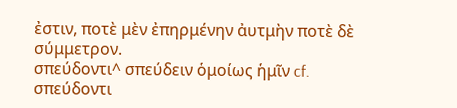ἐστιν, ποτὲ μὲν ἐπηρμένην ἀυτμὴν ποτὲ δὲ σύμμετρον.
σπεύδοντι^ σπεύδειν ὁμοίως ἡμῖν cf.
σπεύδοντι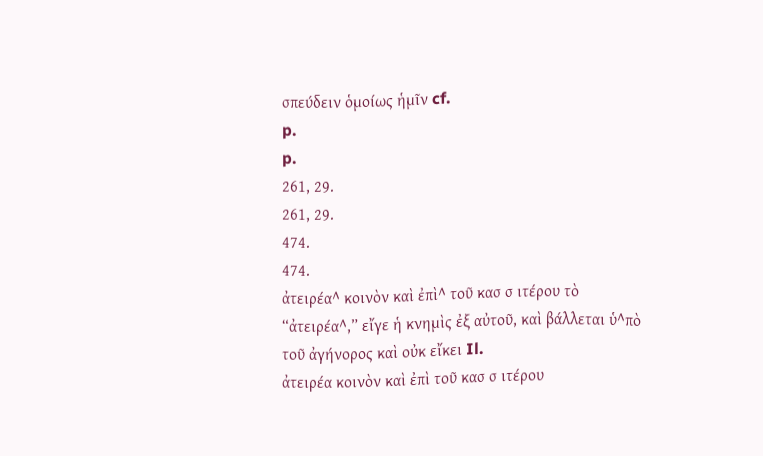σπεύδειν ὁμοίως ἡμῖν cf.
p.
p.
261, 29.
261, 29.
474.
474.
ἀτειρέα^ κοινὸν καὶ ἐπὶ^ τοῦ κασ σ ιτέρου τὸ “ἀτειρέα^,” εἴγε ἡ κνημὶς ἐξ αὐτοῦ, καὶ βάλλεται ὑ^πὸ τοῦ ἀγήνορος καὶ οὐκ εἴκει Il.
ἀτειρέα κοινὸν καὶ ἐπὶ τοῦ κασ σ ιτέρου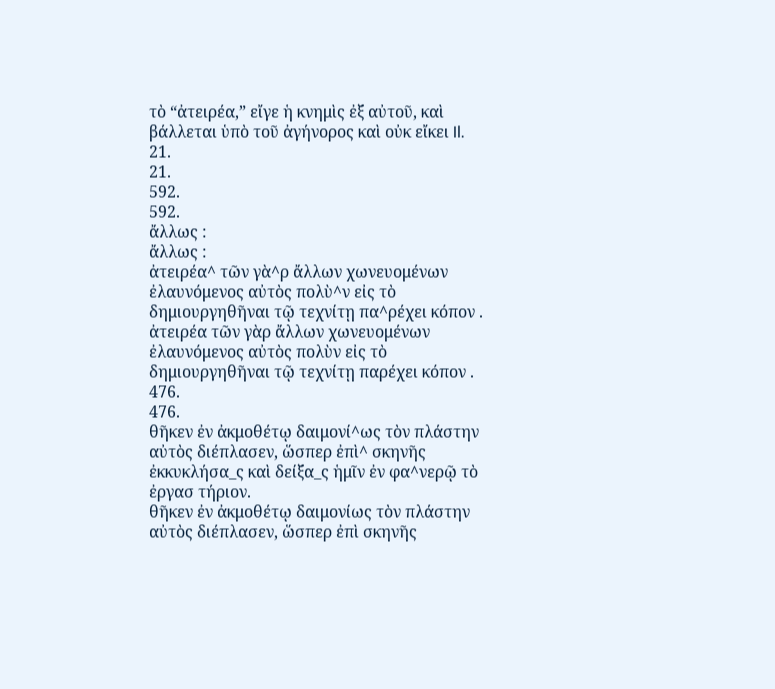τὸ “ἀτειρέα,” εἴγε ἡ κνημὶς ἐξ αὐτοῦ, καὶ βάλλεται ὑπὸ τοῦ ἀγήνορος καὶ οὐκ εἴκει Il.
21.
21.
592.
592.
ἄλλως :
ἄλλως :
ἀτειρέα^ τῶν γὰ^ρ ἄλλων χωνευομένων ἐλαυνόμενος αὐτὸς πολὺ^ν εἰς τὸ δημιουργηθῆναι τῷ τεχνίτῃ πα^ρέχει κόπον .
ἀτειρέα τῶν γὰρ ἄλλων χωνευομένων ἐλαυνόμενος αὐτὸς πολὺν εἰς τὸ δημιουργηθῆναι τῷ τεχνίτῃ παρέχει κόπον .
476.
476.
θῆκεν ἐν ἀκμοθέτῳ δαιμονί^ως τὸν πλάστην αὐτὸς διέπλασεν, ὥσπερ ἐπὶ^ σκηνῆς ἐκκυκλήσα_ς καὶ δείξα_ς ἡμῖν ἐν φα^νερῷ τὸ ἐργασ τήριον.
θῆκεν ἐν ἀκμοθέτῳ δαιμονίως τὸν πλάστην αὐτὸς διέπλασεν, ὥσπερ ἐπὶ σκηνῆς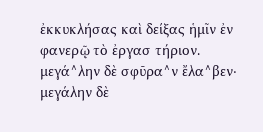ἐκκυκλήσας καὶ δείξας ἡμῖν ἐν φανερῷ τὸ ἐργασ τήριον.
μεγά^λην δὲ σφῦρα^ν ἔλα^βεν·
μεγάλην δὲ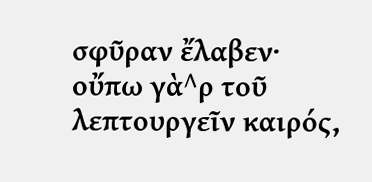σφῦραν ἔλαβεν·
οὔπω γὰ^ρ τοῦ λεπτουργεῖν καιρός,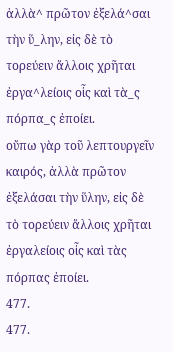ἀλλὰ^ πρῶτον ἐξελά^σαι τὴν ὕ_λην, εἰς δὲ τὸ τορεύειν ἄλλοις χρῆται ἐργα^λείοις οἷς καὶ τὰ_ς πόρπα_ς ἐποίει.
οὔπω γὰρ τοῦ λεπτουργεῖν καιρός, ἀλλὰ πρῶτον ἐξελάσαι τὴν ὕλην, εἰς δὲ τὸ τορεύειν ἄλλοις χρῆται ἐργαλείοις οἷς καὶ τὰς πόρπας ἐποίει.
477.
477.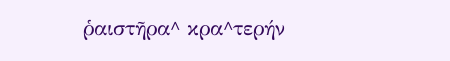ῥαιστῆρα^ κρα^τερήν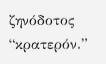ζηνόδοτος “κρατερόν.”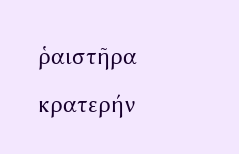ῥαιστῆρα κρατερήν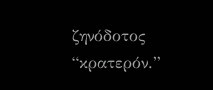ζηνόδοτος “κρατερόν.”